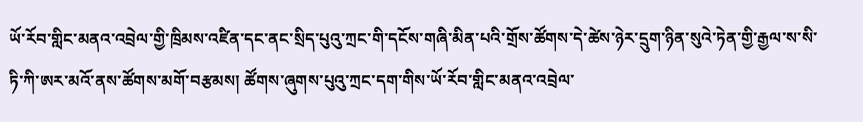ཡོ་རོབ་གླིང་མནའ་འབྲེལ་གྱི་ཁྲིམས་འཛིན་དང་ནང་སྲིད་པུའུ་ཀྲང་གི་དངོས་གཞི་མིན་པའི་གྲོས་ཚོགས་དེ་ཚེས་ཉེར་དྲུག་ཉིན་སུའེ་ཏེན་གྱི་རྒྱལ་ས་སི་ཏི་ཀི་ཨར་མའོ་ནས་ཚོགས་མགོ་བརྩམས། ཚོགས་ཞུགས་པུའུ་ཀྲང་དག་གིས་ཡོ་རོབ་གླིང་མནའ་འབྲེལ་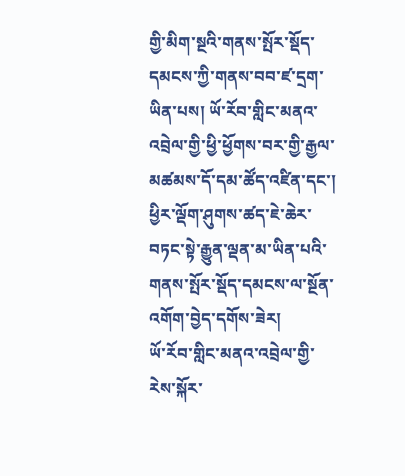གྱི་མིག་སྔའི་གནས་སྤོར་སྡོད་དམངས་ཀྱི་གནས་བབ་ཛ་དྲག་ཡིན་པས། ཡོ་རོབ་གླིང་མནའ་འབྲེལ་གྱི་ཕྱི་ཕྱོགས་བར་གྱི་རྒྱལ་མཚམས་དོ་དམ་ཚོད་འཛིན་དང་། ཕྱིར་ལྡོག་ཤུགས་ཚད་ཇེ་ཆེར་བཏང་སྟེ་རྒྱུན་ལྡན་མ་ཡིན་པའི་གནས་སྤོར་སྡོད་དམངས་ལ་སྔོན་འགོག་བྱེད་དགོས་ཟེར།
ཡོ་རོབ་གླིང་མནའ་འབྲེལ་གྱི་རེས་སྐོར་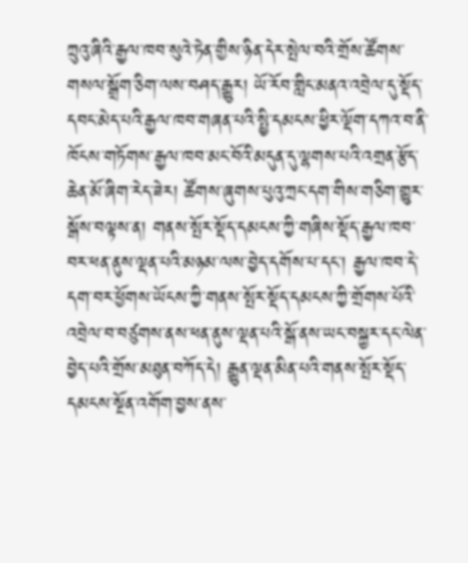ཀྲུའུ་ཞིའི་རྒྱལ་ཁབ་སུའེ་ཏེན་གྱིས་ཉིན་དེར་སྤེལ་བའི་གྲོས་ཚོགས་གསལ་སྒྲོག་ཅིག་ལས་བཤད་རྒྱུར། ཡོ་རོབ་གླིང་མནའ་འབྲེལ་དུ་སྡོད་དབང་མེད་པའི་རྒྱལ་ཁབ་གཞན་པའི་སྤྱི་དམངས་ཕྱིར་ལྡོག་དཀའ་བ་ནི་ཁོངས་གཏོགས་རྒྱལ་ཁབ་མང་བོའི་མདུན་དུ་ལྷགས་པའི་འགྲན་རྩོད་ཆེན་མོ་ཞིག་རེད་ཟེར། ཚོགས་ཞུགས་པུའུ་ཀྲང་དག་གིས་གཅིག་གྱུར་སྒོས་བལྟས་ན། གནས་སྤོར་སྡོད་དམངས་ཀྱི་གཞིས་སྡོད་རྒྱལ་ཁབ་བར་ཕན་ནུས་ལྡན་པའི་མཉམ་ལས་བྱེད་དགོས་པ་དང་། རྒྱལ་ཁབ་དེ་དག་བར་ཕྱོགས་ཡོངས་ཀྱི་གནས་སྤོར་སྡོད་དམངས་ཀྱི་གྲོགས་པོའི་འབྲེལ་བ་བཙུགས་ནས་ཕན་ནུས་ལྡན་པའི་སྒོ་ནས་ཡང་བསྐྱར་དང་ལེན་བྱེད་པའི་གྲོས་མཐུན་བཀོད་དེ། རྒྱུན་ལྡན་མིན་པའི་གནས་སྤོར་སྡོད་དམངས་སྔོན་འགོག་བྱས་ནས་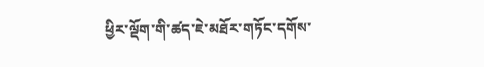ཕྱིར་ལྡོག་གི་ཚད་ཇེ་མཐོར་གཏོང་དགོས་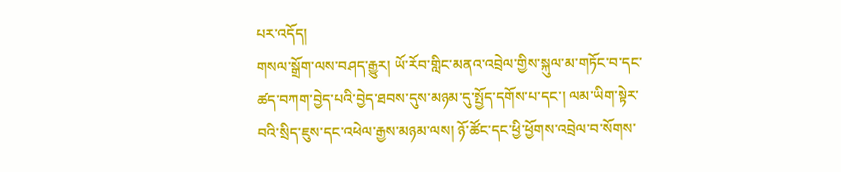པར་འདོད།
གསལ་སྒྲོག་ལས་བཤད་རྒྱུར། ཡོ་རོབ་གླིང་མནའ་འབྲེལ་གྱིས་སྐུལ་མ་གཏོང་བ་དང་ཚད་བཀག་བྱེད་པའི་བྱེད་ཐབས་དུས་མཉམ་དུ་སྤྱོད་དགོས་པ་དང་། ལམ་ཡིག་སྟེར་བའི་སྲིད་ཇུས་དང་འཕེལ་རྒྱས་མཉམ་ལས། ཉོ་ཚོང་དང་ཕྱི་ཕྱོགས་འབྲེལ་བ་སོགས་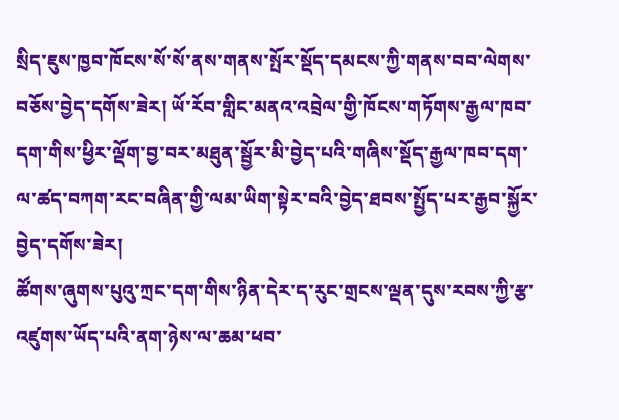སྲིད་ཇུས་ཁྱབ་ཁོངས་སོ་སོ་ནས་གནས་སྤོར་སྡོད་དམངས་ཀྱི་གནས་བབ་ལེགས་བཅོས་བྱེད་དགོས་ཟེར། ཡོ་རོབ་གླིང་མནའ་འབྲེལ་གྱི་ཁོངས་གཏོགས་རྒྱལ་ཁབ་དག་གིས་ཕྱིར་ལྡོག་བྱ་བར་མཐུན་སྦྱོར་མི་བྱེད་པའི་གཞིས་སྡོད་རྒྱལ་ཁབ་དག་ལ་ཚད་བཀག་རང་བཞིན་གྱི་ལམ་ཡིག་སྟེར་བའི་བྱེད་ཐབས་སྤྱོད་པར་རྒྱབ་སྐྱོར་བྱེད་དགོས་ཟེར།
ཚོགས་ཞུགས་པུའུ་ཀྲང་དག་གིས་ཉིན་དེར་ད་རུང་གྲངས་ལྡན་དུས་རབས་ཀྱི་རྩ་འཛུགས་ཡོད་པའི་ནག་ཉེས་ལ་ཆམ་ཕབ་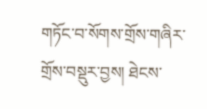གཏོང་བ་སོགས་གྲོས་གཞིར་གྲོས་བསྡུར་བྱས། ཐེངས་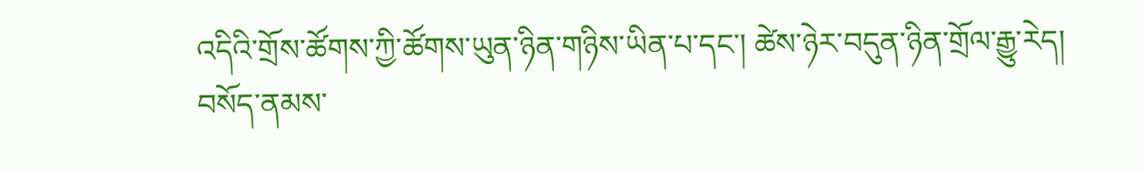འདིའི་གྲོས་ཚོགས་ཀྱི་ཚོགས་ཡུན་ཉིན་གཉིས་ཡིན་པ་དང་། ཚེས་ཉེར་བདུན་ཉིན་གྲོལ་རྒྱུ་རེད།
བསོད་ནམས་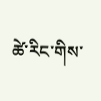ཚེ་རིང་གིས་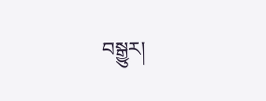བསྒྱུར།